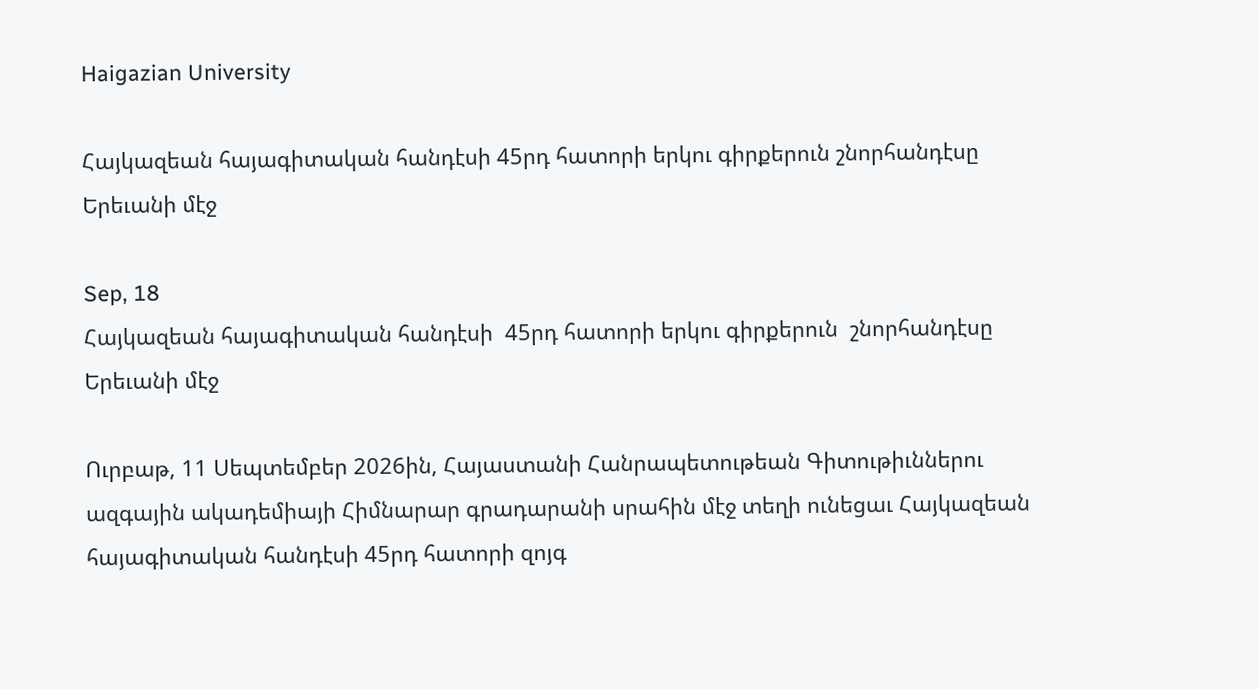Haigazian University

Հայկազեան հայագիտական հանդէսի 45րդ հատորի երկու գիրքերուն շնորհանդէսը Երեւանի մէջ

Sep, 18
Հայկազեան հայագիտական հանդէսի  45րդ հատորի երկու գիրքերուն  շնորհանդէսը Երեւանի մէջ

Ուրբաթ, 11 Սեպտեմբեր 2026ին, Հայաստանի Հանրապետութեան Գիտութիւններու ազգային ակադեմիայի Հիմնարար գրադարանի սրահին մէջ տեղի ունեցաւ Հայկազեան հայագիտական հանդէսի 45րդ հատորի զոյգ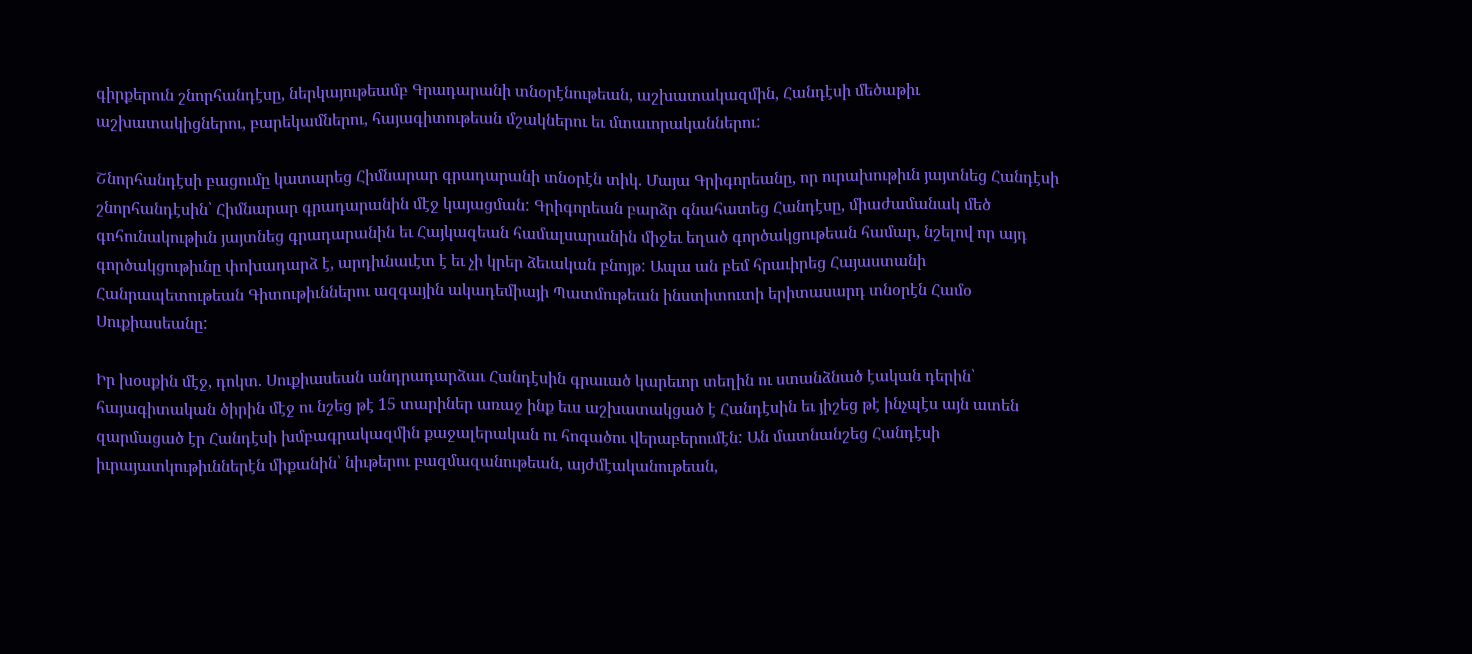գիրքերուն շնորհանդէսը, ներկայութեամբ Գրադարանի տնօրէնութեան, աշխատակազմին, Հանդէսի մեծաթիւ աշխատակիցներու, բարեկամներու, հայագիտութեան մշակներու եւ մտաւորականներու:

Շնորհանդէսի բացումը կատարեց Հիմնարար գրադարանի տնօրէն տիկ. Մայա Գրիգորեանը, որ ուրախութիւն յայտնեց Հանդէսի շնորհանդէսին՝ Հիմնարար գրադարանին մէջ կայացման: Գրիգորեան բարձր գնահատեց Հանդէսը, միաժամանակ մեծ գոհունակութիւն յայտնեց գրադարանին եւ Հայկազեան համալսարանին միջեւ եղած գործակցութեան համար, նշելով որ այդ գործակցութիւնը փոխադարձ է, արդիւնաւէտ է եւ չի կրեր ձեւական բնոյթ: Ապա ան բեմ հրաւիրեց Հայաստանի Հանրապետութեան Գիտութիւններու ազգային ակադեմիայի Պատմութեան ինստիտուտի երիտասարդ տնօրէն Համօ Սուքիասեանը:

Իր խօսքին մէջ, դոկտ. Սուքիասեան անդրադարձաւ Հանդէսին գրաւած կարեւոր տեղին ու ստանձնած էական դերին՝ հայագիտական ծիրին մէջ ու նշեց թէ 15 տարիներ առաջ ինք եւս աշխատակցած է Հանդէսին եւ յիշեց թէ ինչպէս այն ատեն զարմացած էր Հանդէսի խմբագրակազմին քաջալերական ու հոգածու վերաբերումէն: Ան մատնանշեց Հանդէսի իւրայատկութիւններէն միքանին՝ նիւթերու բազմազանութեան, այժմէականութեան,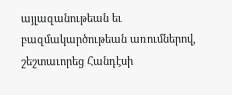այլազանութեան եւ բազմակարծութեան առումներով, շեշտաւորեց Հանդէսի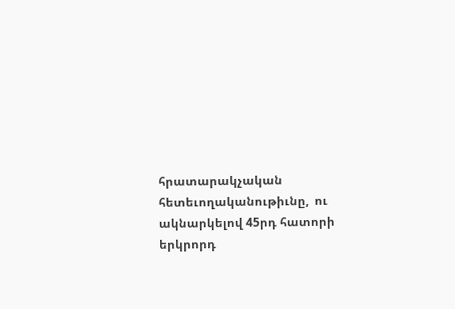հրատարակչական հետեւողականութիւնը,  ու ակնարկելով 45րդ հատորի երկրորդ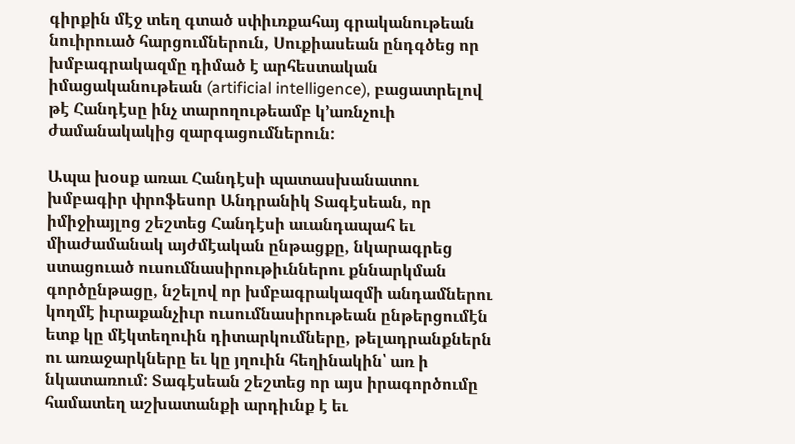գիրքին մէջ տեղ գտած սփիւռքահայ գրականութեան նուիրուած հարցումներուն, Սուքիասեան ընդգծեց որ խմբագրակազմը դիմած է արհեստական իմացականութեան (artificial intelligence), բացատրելով թէ Հանդէսը ինչ տարողութեամբ կ’առնչուի ժամանակակից զարգացումներուն:

Ապա խօսք առաւ Հանդէսի պատասխանատու խմբագիր փրոֆեսոր Անդրանիկ Տագէսեան, որ իմիջիայլոց շեշտեց Հանդէսի աւանդապահ եւ միաժամանակ այժմէական ընթացքը, նկարագրեց ստացուած ուսումնասիրութիւններու քննարկման գործընթացը, նշելով որ խմբագրակազմի անդամներու կողմէ իւրաքանչիւր ուսումնասիրութեան ընթերցումէն ետք կը մէկտեղուին դիտարկումները, թելադրանքներն ու առաջարկները եւ կը յղուին հեղինակին՝ առ ի նկատառում: Տագէսեան շեշտեց որ այս իրագործումը համատեղ աշխատանքի արդիւնք է եւ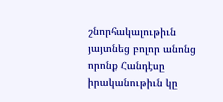շնորհակալութիւն յայտնեց բոլոր անոնց որոնք Հանդէսը իրականութիւն կը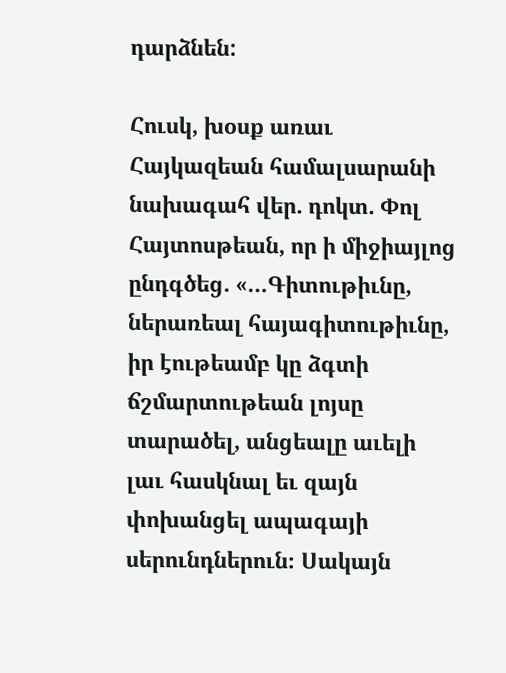դարձնեն:

Հուսկ, խօսք առաւ Հայկազեան համալսարանի նախագահ վեր. դոկտ. Փոլ Հայտոսթեան, որ ի միջիայլոց ընդգծեց. «…Գիտութիւնը, ներառեալ հայագիտութիւնը, իր էութեամբ կը ձգտի ճշմարտութեան լոյսը տարածել, անցեալը աւելի լաւ հասկնալ եւ զայն փոխանցել ապագայի սերունդներուն։ Սակայն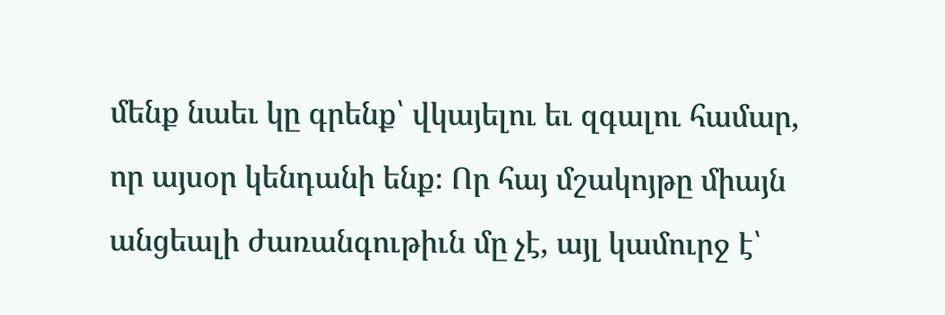մենք նաեւ կը գրենք՝ վկայելու եւ զգալու համար, որ այսօր կենդանի ենք։ Որ հայ մշակոյթը միայն անցեալի ժառանգութիւն մը չէ, այլ կամուրջ է՝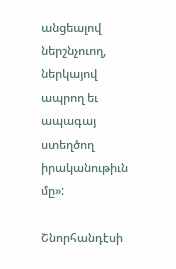անցեալով ներշնչուող, ներկայով ապրող եւ ապագայ ստեղծող իրականութիւն մը»:

Շնորհանդէսի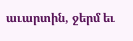աւարտին, ջերմ եւ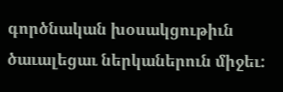գործնական խօսակցութիւն ծաւալեցաւ ներկաներուն միջեւ: